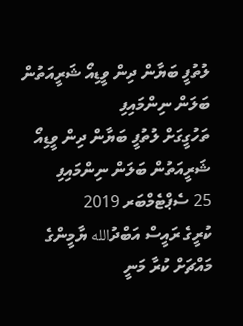ލުތުފީ ބަޔާން ދިން ވީޑިއޯ ޝަރީއަތުން ބަލަން ނިންމައިފި
ތަހުގީގަށް ލުތުފީ ބަޔާން ދިން ވީޑިއޯ ޝަރީއަތުން ބަލަން ނިންމައިފި
25 ސެޕްޓެމްބަރ 2019
ކުރީގެ ރައީސް އަބްދުالله ޔާމީންގެ މައްޗަށް ކުރާ މަނީ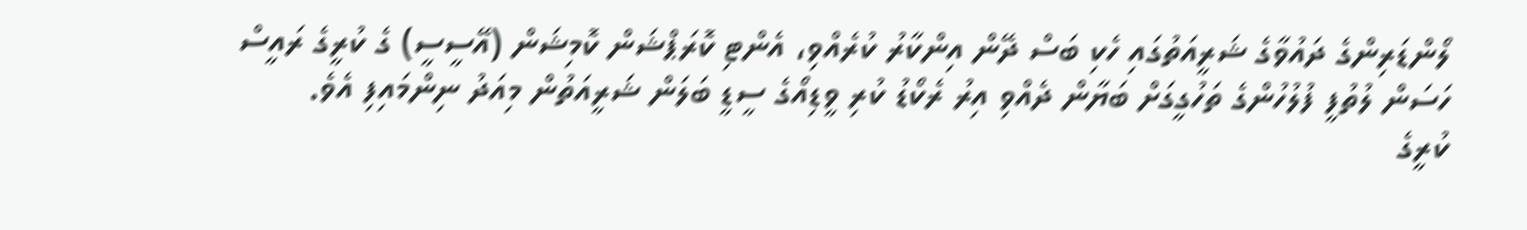ލޯންޑަރިންގެ ދައުވާގެ ޝަރީއަތުގައި ހެކި ބަސް ދޭން އިންކާރު ކުރެއްވި، އެންޓި ކޮރަޕްޝަން ކޮމިޝަން (އޭސީސީ) ގެ ކުރީގެ ރައީސް ހަސަން ލުތުފީ ފުލުހުންގެ ތަހުގީގަށް ބަޔާން ދެއްވި އިރު ރެކޯޑު ކުރި ވީޑިއޯގެ ސީޑީ ބަލަން ޝަރީއަތުން މިއަދު ނިންމައިފި އެވެ.
ކުރީގެ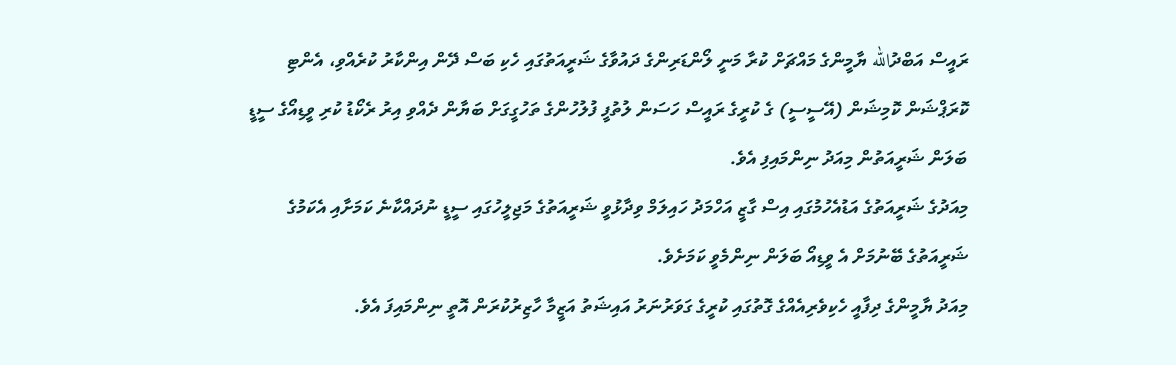ރައީސް އަބްދުالله ޔާމީންގެ މައްޗަށް ކުރާ މަނީ ލޯންޑަރިންގެ ދައުވާގެ ޝަރީއަތުގައި ހެކި ބަސް ދޭން އިންކާރު ކުރެއްވި، އެންޓި ކޮރަޕްޝަން ކޮމިޝަން (އޭސީސީ) ގެ ކުރީގެ ރައީސް ހަސަން ލުތުފީ ފުލުހުންގެ ތަހުގީގަށް ބަޔާން ދެއްވި އިރު ރެކޯޑު ކުރި ވީޑިއޯގެ ސީޑީ ބަލަން ޝަރީއަތުން މިއަދު ނިންމައިފި އެވެ.
މިއަދުގެ ޝަރީއަތުގެ އަޑުއެހުމުގައި އިސް ގާޒީ އަހްމަދު ހައިލަމް ވިދާޅުވީ ޝަރީއަތުގެ މަޖިލީހުގައި ސީޑީ ނުދައްކާނެ ކަމަށާއި އެކަމުގެ ޝަރީއަތުގެ ބޭނުމަށް އެ ވީޑިއޯ ބަލަން ނިންމެވީ ކަމަށެވެ.
މިއަދު ޔާމީންގެ ދިފާއީ ހެކިވެރިއެއްގެ ގޮތުގައި ކުރީގެ ގަވަރުނަރު އައިޝަތު އަޒީމާ ހާޒިރުކުރަން އޮތީ ނިންމައިފަ އެވެ.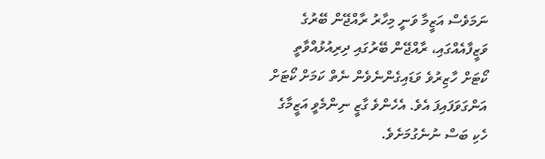ނަމަވެސް އަޒީމާ ވަނީ މިހާރު ރާއްޖޭން ބޭރުގެ ވަޒީފާއެއްގައި، ރާއްޖޭން ބޭރުގައި ދިރިއުޅުއްވާތީ ކޯޓަށް ހާޒިރުވެ ވަޑައިގެންނެވެން ނެތް ކަމަށް ކޯޓަށް އަންގަވަފައިފަ އެވެ. އެހެންވެ ގާޒީ ނިންމެވީ އަޒީމާގެ ހެކި ބަސް ނުނެގުމަށެވެ.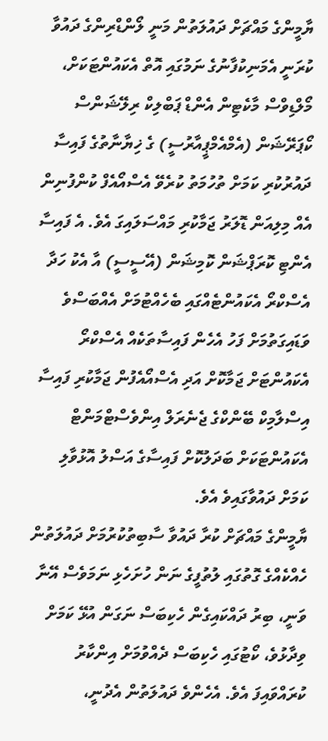ޔާމީންގެ މައްޗަށް ދައުލަތުން މަނީ ލޯންޑްރިންގެ ދައުވާ ކުރަނީ އެމަނިކުފާނުގެ ނަމުގައި އޮތް އެކައުންޓަކަށް، މޯލްޑިވްސް މާކެޓިން އެންޑް ޕަބްލިކް ރިލޭޝަންސް ކޯޕަރޭޝަން (އެމްއެމްޕީއާރުސީ) ގެ ޚިޔާނާތުގެ ފައިސާ ދައުރުކުރި ކަމަށް ތުހުމަތު ކުރެވޭ އެސްއޯއެފް ކުންފުނިން އެއް މިލިއަން ޑޮލަރު ޖަމާކުރި މައްސަލައިގަ އެވެ. އެ ފައިސާ އެންޓި ކޮރަޕްޝަން ކޮމިޝަން (އޭސީސީ) އާ އެކު ހަދާ އެސްކްރޯ އެކައުންޓެއްގައި ބެހެއްޓުމަށް އެއްބަސްވެ ވަޑައިގަތުމަށް ފަހު އެހެން ފައިސާތަކެއް އެސްކްރޯ އެކައުންޓަށް ޖަމާކޮށް އަދި އެސްއޯއެފުން ޖަމާކުރި ފައިސާ އިސްލާމިކް ބޭންކްގެ ޖެނެރަލް އިންވެސްޓްމަންޓް އެކައުންޓަކަށް ބަދަލުކޮށް ފައިސާގެ އަސްލު އޮޅުވާލި ކަމަށް ދައުވާގައިވެ އެވެ.
ޔާމީންގެ މައްޗަށް ކުރާ ދައުވާ ސާބިތުކުރުމަށް ދައުލަތުން ހެއްކެއްގެ ގޮތުގައި ލުތުފީގެ ނަން ހުށަހެޅި ނަމަވެސް އޭނާ ވަނީ، ބިރު ދައްކައިގެން ހެކިބަސް ނަގަން އުޅޭ ކަމަށް ވިދާޅުވެ، ކޯޓުގައި ހެކިބަސް ދެއްވުމަށް އިންކާރު ކުރައްވައިފަ އެވެ. އެހެންވެ ދައުލަތުން އެދުނީ،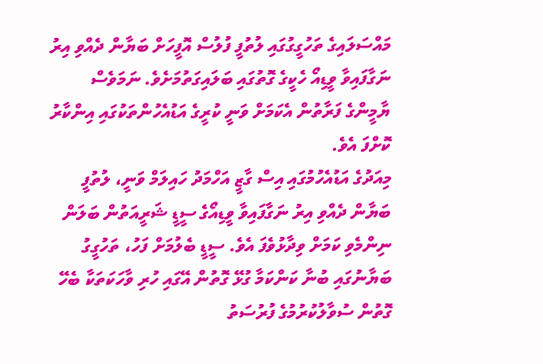މައްސަލައިގެ ތަހުގީގުގައި ލުތުފީ ފުލުސް އޮފީހަށް ބަޔާން ދެއްވި އިރު ނަގާފައިވާ ވީޑިއޯ ހެކީގެ ގޮތުގައި ބަލައިގަތުމަށެވެ. ނަމަވެސް ޔާމީންގެ ފަރާތުން އެކަމަށް ވަނީ ކުރީގެ އަޑުއެހުންތަކުގައި އިންކާރު ކޮށްފަ އެވެ.
މިއަދުގެ އަޑުއެހުމުގައި އިސް ގާޒީ އަހްމަދު ހައިލަމް ވަނީ، ލުތުފީ ބަޔާން ދެއްވި އިރު ނަގާފައިވާ ވީޑިއޯގެ ސީޑީ ޝަރީއަތުން ބަލަން ނިންމެވި ކަމަށް ވިދާޅުވެފަ އެވެ. ސީޑީ ބެލުމަށް ފަހު، ތަހުގީގު ބަޔާނުގައި ބުނާ ކަންކަމާ ގުޅޭ ގޮތުން އޭގައި ހުރި ވާހަކަތަކާ ބެހޭ ގޮތުން ސުވާލުކުރުމުގެ ފުރުސަތު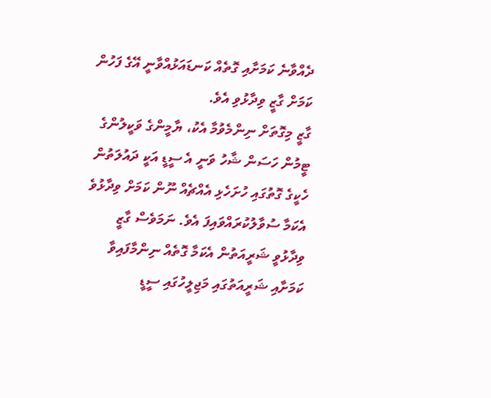ދެއްވާނެ ކަމަށާއި ގޮތެއް ކަނޑައަޅުއްވާނީ އޭގެ ފަހުން ކަމަށް ގާޒީ ވިދާޅުވި އެވެ.
ގާޒީ މިގޮތަށް ނިންމެވުމާ އެކު، ޔާމީންގެ ވަކީލުންގެ ޓީމުން ހަސަން ޝާހު ވަނީ އެ ސީޑީ އަކީ ދައުލަތުން ހެކީގެ ގޮތުގައި ހުށަހެޅި އެއްޗެއް ނޫން ކަމަށް ވިދާޅުވެ އެކަމާ ސުވާލުކުރައްވައިފަ އެވެ. ނަމަވެސް ގާޒީ ވިދާޅުވީ ޝަރީއަތުން އެކަމާ ގޮތެއް ނިންމާފައިވާ ކަމަށާއި ޝަރީއަތުގައި މަޖިލީހުގައި ސީޑީ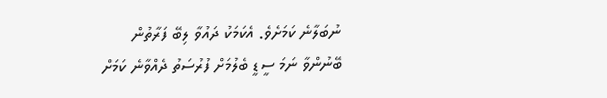ނުބަލާނެ ކަމަށެވެ. އެކަމަކު ދައުވާ ލިބޭ ފަރާތުން ބޭނުންވާ ނަމަ ސީޑީ ބެލުމަށް ފުރުސަތު ދެއްވާނެ ކަމަށް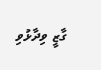ގާޒީ ވިދާޅުވި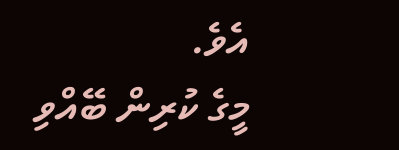އެވެ.
މީގެ ކުރިން ބޭއްވި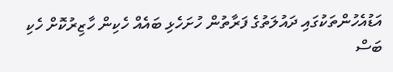އަޑުއެހުންތަކުގައި ދައުލަތުގެ ފަރާތުން ހުށަހެޅި ބައެއް ހެކިން ހާޒިރުކޮށް ހެކި ބަސް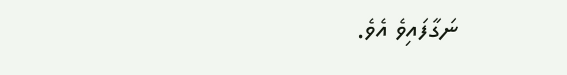ނަގާފައިވެ އެވެ.